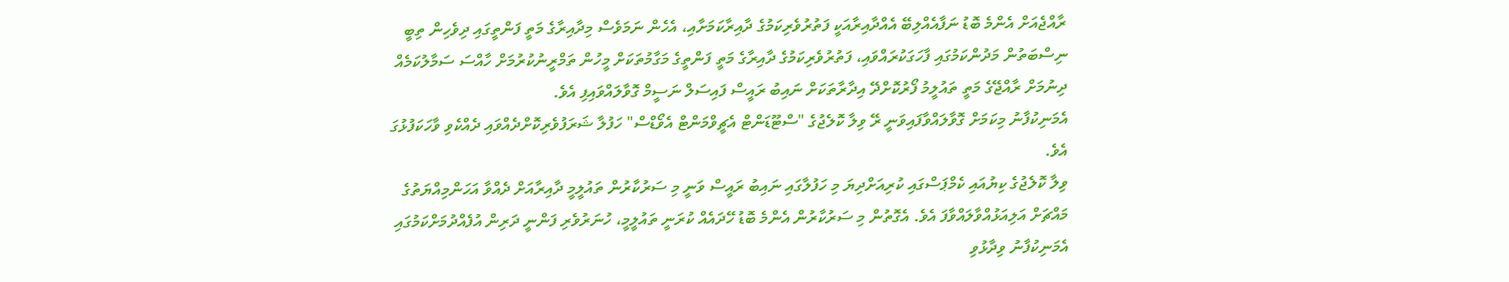ރާއްޖެއަށް އެންމެ ބޮޑު ނަފާއެއްލިބޭ އެއްދާއިރާއަކީ ފަތުރުވެރިކަމުގެ ދާއިރާކަމަށާއި، އެހެން ނަމަވެސް މިދާއިރާގެ މަތީ ފަންތީގައި ދިވެހިން ތިބީ ނިސްބަތުން މަދުންކަމުގައި ފާހަގަކުރައްވައި، ފަތުރުވެރިކަމުގެ ދާއިރާގެ މަތީ ފަންތީގެ މަގާމުތަކަށް މީހުން ތަމްރީނުކުރުމަށް ހާއްސަ ސަމާލުކަމެއް ދިނުމަށް ރާއްޖޭގެ މަތީ ތައުލީމު ފޯރުކޮށްދޭ އިދާރާތަކަށް ނައިބު ރައީސް ފައިސަލް ނަސީމް ގޮވާލައްވައިފި އެވެ.
އެމަނިކުފާނު މިކަމަށް ގޮވާލައްވާފައިވަނީ ރޭ ވިލާ ކޮލެޖުގެ "ސްޓޫޑަންޓް އެޗީވްމަންޓް އެވޯޑްސް" ހަފުލާ ޝަރަފުވެރިކޮށްދެއްވައި ދެއްކެވި ވާހަކަފުޅުގަ އެވެ.
ވިލާ ކޮލެޖުގެ ކިޔުއައި ކެމްޕަސްގައި ކުރިއަށްދިޔަ މި ހަފުލާގައި ނައިބު ރައީސް ވަނީ މި ސަރުކާރުން ތައުލީމީ ދާއިރާއަށް ދެއްވާ އަހަންމިއްޔަތުގެ މައްޗަށް އަލިއަޅުއްވާލައްވާފަ އެވެ. އެގޮތުން މި ސަރުކާރުން އެންމެ ބޮޑު ހޭދައެއް ކުރަނީ ތައުލީމީ، ހުނަރުވެރި ފަންނީ ދަރިން އުފެއްދުމަށްކަމުގައި އެމަނިކުފާނު ވިދާޅުވި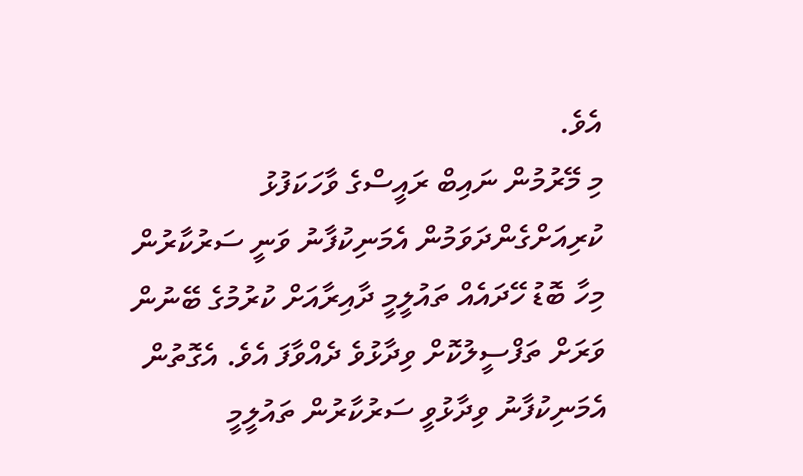އެވެ.
މި މޭރުމުން ނައިބް ރައީސްގެ ވާހަކަފުޅު ކުރިއަށްގެންދަވަމުން އެމަނިކުފާނު ވަނީ ސަރުކާރުން މިހާ ބޮޑު ހޭދައެއް ތައުލީމީ ދާއިރާއަށް ކުރުމުގެ ބޭނުން ވަރަށް ތަފްސީލުކޮށް ވިދާޅުވެ ދެއްވާފަ އެވެ. އެގޮތުން އެމަނިކުފާނު ވިދާޅުވީ ސަރުކާރުން ތައުލީމީ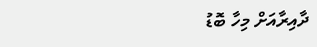ދާއިރާއަށް މިހާ ބޮޑު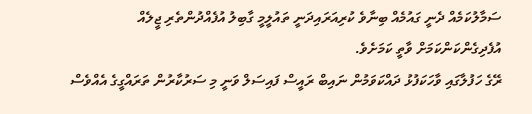ސަމާލުކަމެއް ދެނީ ގައުމެއް ބިނާވެ ކުރިއަރައިދަނީ ތައުލީމީ ގާބިލު އުފެއްދުންތެރި ޖީލެއް އުފެދިގެންކަންކަމަށް ވާތީ ކަމަށެވެ.
ރޭގެ ހަފުލާގައި ވާހަކަފުޅު ދައްކަވަމުން ނައިބް ރައީސް ފައިސަލް ވަނީ މި ސަރުކާރުން ތަރައްގީގެ އެއްވެސް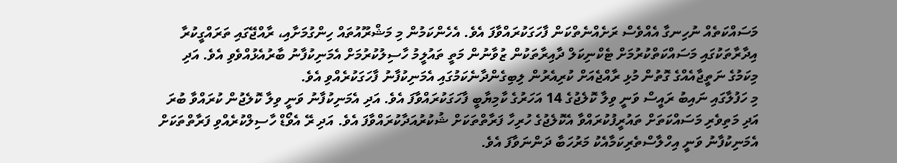މަސައްކަތެއް ނުހިނގާ އެއްވެސް ރަށެއްނެތްކަން ފާހަގަކުރައްވާފަ އެވެ. އެހެންކަމުން މި މަޝްރޫއުތައް ހިންގުމަށާއި، ރާއްޖޭގައި ތަރައްގީކުރާ އިދާރާތަކުގައި މަސައްކަތްކުރުމަށް ޓެކްނިކަލް ދާއިރާތަކުން ޒުވާނުން މަތީ ތައުލީމު ހާސިލުކުރުމަށް އެމަނިކުފާނު ބާރުއެޅުއްވެވި އެވެ. އަދި މިކަމުގެ ނަތީޖާއެއްގެ ގޮތުން މުޅި ރާއްޖެއަށް ކުރިއެރުން ލިބިގެންދާނެކަމުގައި އެމަނިކުފާނު ފާހަގަކުރެއްވި އެވެ.
މި ހަފުލާގައި ނައިބު ރައީސް ވަނީ ވިލާ ކޮލެޖުގެ 14 އަހަރުގެ ކާމިޔާބީ ފާހަގަކުރައްވާފަ އެވެ. އަދި އެމަނިކުފާނު ވަނީ ވިލާ ކޮލެޖުން ކުރައްވާ ބުރަ އަދި މަތިވެރި މަސައްކަތަށް ތައުރީފުކުރައްވާ އެކޮލެޖުގެ ހުރިހާ ފަރާތްތަކަށް ޝުކުރުއަދާކުރައްވާފަ އެވެ. އަދި ރޭ އެވޯޑް ހާސިލްކުރެއްވި ފަރާތްތަކަށް އެމަނިކުފާނު ވަނީ އިހްލާސްތެރިކަމާއެކު މަރުހަބާ ދަންނަވާފަ އެވެ.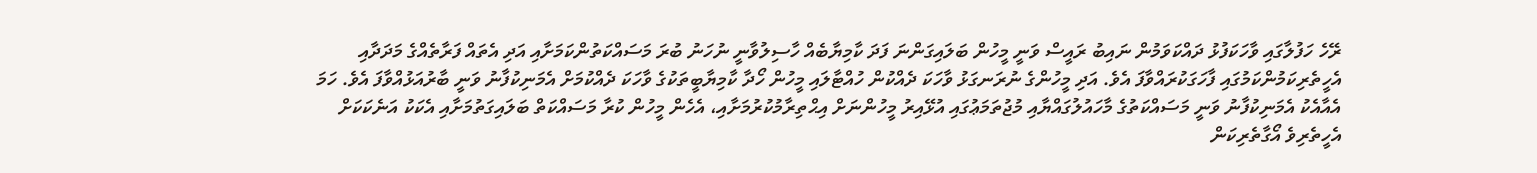ރޭހެ ހަފުލާގައި ވާހަކަފުޅު ދައްކަވަމުން ނައިބު ރައީސް ވަނީ މީހުން ބަލައިގަންނަ ފަދަ ކާމިޔާބެއް ހާސިލުވާނީ ނުހަނު ބުރަ މަސައްކަތުންކަމަށާއި އަދި އެތައް ފަރާތެއްގެ މަދަދާއި އެހީތެރިކަމުންކަމުގައި ފާހަގަކުރައްވާފަ އެވެ. އަދި މީހުންގެ ނުރަނގަޅު ވާހަކަ ދެއްކުން ހުއްޓާލައި މީހުން ހޯދާ ކާމިޔާބީތަކުގެ ވާހަކަ ދެއްކުމަށް އެމަނިކުފާނު ވަނީ ބާރުއަޅުއްވާފަ އެވެ. ހަމަ އެއާއެކު އެމަނިކުފާނު ވަނީ މަސައްކަތުގެ މާހައުލުގައްޔާއި މުޖުތަމަޢުގައި އުޅޭއިރު މީހުންނަށް އިޙްތިރާމުކުރުމަށާއި، އެހެން މީހުން ކުރާ މަސައްކަތް ބަލައިގަތުމަށާއި އެކަކު އަނެކަކަށް އެހީތެރިވެ އޯގާތެރިކަން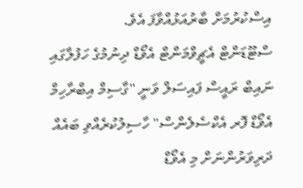އިސްކުރުމަށް ބާރުއަޅުއްވާފަ އެވެ.
ސްޓޫޑަންޓް އެޗީވްމަންޓް އެވޯޑް ދިނުމުގެ ހަފުލާގައި ނައިބް ރައީސް ފައިސަލް ވަނީ "ގާސިމް އިބްރާހިމް އެވޯޑް ފޮރ އެކްސެލެންސް" ހާސިލުކުރެއްވި ބައެއް ދަރިވަރުންނަށް މި އެވޯޑް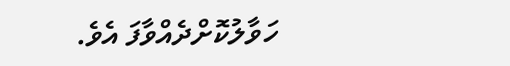ހަވާލުކޮށްދެއްވާފަ އެވެ.